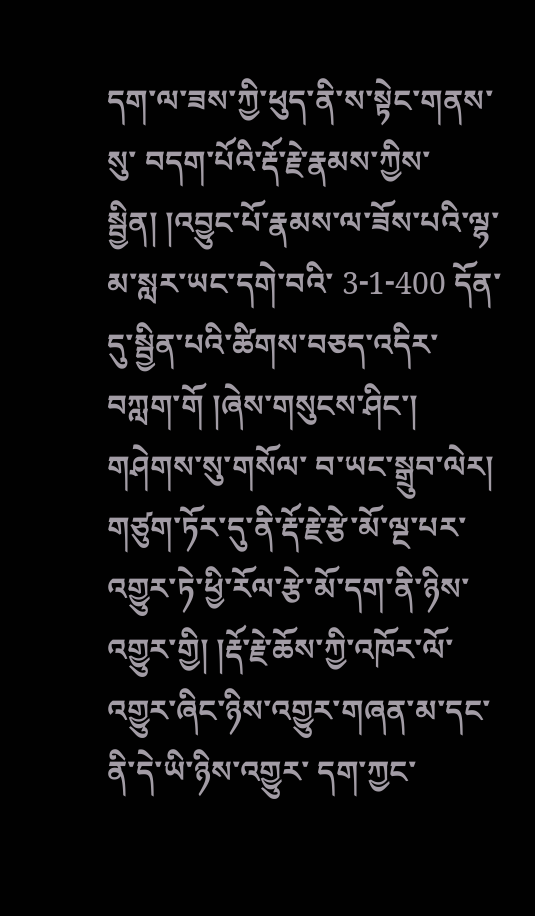དག་ལ་ཟས་ཀྱི་ཕུད་ནི་ས་སྟེང་གནས་སུ་ བདག་པོའི་རྡོ་རྗེ་རྣམས་ཀྱིས་སྦྱིན། །འབྱུང་པོ་རྣམས་ལ་ཟོས་པའི་ལྷ་མ་སླར་ཡང་དགེ་བའི་ 3-1-400 དོན་དུ་སྦྱིན་པའི་ཚིགས་བཅད་འདིར་བཀླག་གོ །ཞེས་གསུངས་ཤིང་། གཤེགས་སུ་གསོལ་ བ་ཡང་སྒྲུབ་ལེར། གཙུག་ཏོར་དུ་ནི་རྡོ་རྗེ་རྩེ་མོ་ལྔ་པར་འགྱུར་ཏེ་ཕྱི་རོལ་རྩེ་མོ་དག་ནི་ཉིས་ འགྱུར་གྱི། །རྡོ་རྗེ་ཆོས་ཀྱི་འཁོར་ལོ་འགྱུར་ཞིང་ཉིས་འགྱུར་གཞན་མ་དང་ནི་དེ་ཡི་ཉིས་འགྱུར་ དག་ཀྱང་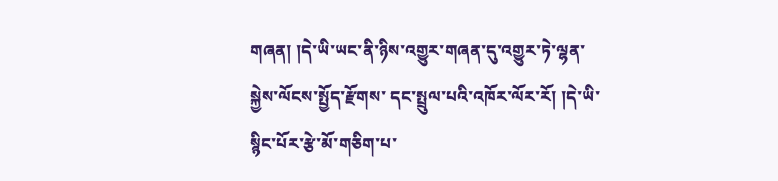གཞན། །དེ་ཡི་ཡང་ནི་ཉིས་འགྱུར་གཞན་དུ་འགྱུར་ཏེ་ལྷན་སྐྱེས་ལོངས་སྤྱོད་རྫོགས་ དང་སྤྲུལ་པའི་འཁོར་ལོར་རོ། །དེ་ཡི་སྙིང་པོར་རྩེ་མོ་གཅིག་པ་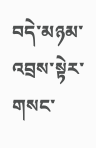བདེ་མཉམ་འབྲས་སྟེར་གསང་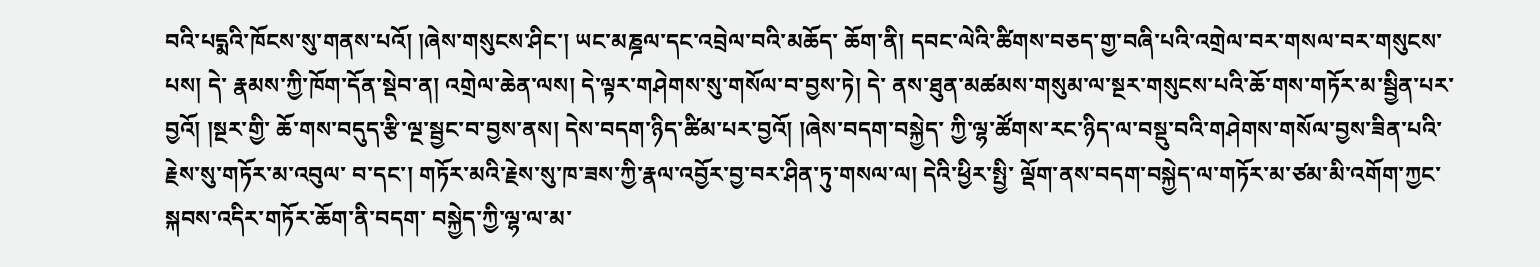བའི་པདྨའི་ཁོངས་སུ་གནས་པའོ། །ཞེས་གསུངས་ཤིང་། ཡང་མཎྜལ་དང་འབྲེལ་བའི་མཆོད་ ཆོག་ནི། དབང་ལེའི་ཚིགས་བཅད་གྱ་བཞི་པའི་འགྲེལ་བར་གསལ་བར་གསུངས་པས། དེ་ རྣམས་ཀྱི་ཁོག་དོན་སྡེབ་ན། འགྲེལ་ཆེན་ལས། དེ་ལྟར་གཤེགས་སུ་གསོལ་བ་བྱས་ཏེ། དེ་ ནས་ཐུན་མཚམས་གསུམ་ལ་སྔར་གསུངས་པའི་ཆོ་གས་གཏོར་མ་སྦྱིན་པར་བྱའོ། །སྔར་གྱི་ ཆོ་གས་བདུད་རྩི་ལྔ་སྦྱང་བ་བྱས་ནས། དེས་བདག་ཉིད་ཚིམ་པར་བྱའོ། །ཞེས་བདག་བསྐྱེད་ ཀྱི་ལྷ་ཚོགས་རང་ཉིད་ལ་བསྡུ་བའི་གཤེགས་གསོལ་བྱས་ཟིན་པའི་རྗེས་སུ་གཏོར་མ་འབུལ་ བ་དང་། གཏོར་མའི་རྗེས་སུ་ཁ་ཟས་ཀྱི་རྣལ་འབྱོར་བྱ་བར་ཤིན་ཏུ་གསལ་ལ། དེའི་ཕྱིར་སྤྱི་ ལྡོག་ནས་བདག་བསྐྱེད་ལ་གཏོར་མ་ཙམ་མི་འགོག་ཀྱང་སྐབས་འདིར་གཏོར་ཆོག་ནི་བདག་ བསྐྱེད་ཀྱི་ལྷ་ལ་མ་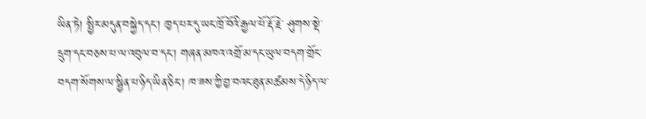ཡིན་ཏེ། སྤྱིར་མདུན་བསྐྱེད་དང་། ཁྱད་པར་དུ་ཡང་ཁྲོ་བོའི་རྒྱལ་པོ་རྡོ་རྗེ་ ཤུགས་སྡེ་དྲུག་དང་བཅས་པ་ལ་འབུལ་བ་དང་། གཞན་མཁའ་འགྲོ་མ་དང་ཡུལ་བདག་གྲོང་ བདག་སོགས་ལ་སྦྱིན་པ་ཉིད་ཡིན་ཅིང་། ཁ་ཟས་ཀྱི་བྱ་བའང་ཐུན་མཚམས་དེ་ཉིད་ལ་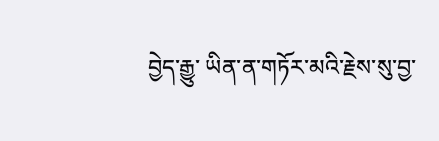བྱེད་རྒྱུ་ ཡིན་ན་གཏོར་མའི་རྗེས་སུ་བྱ་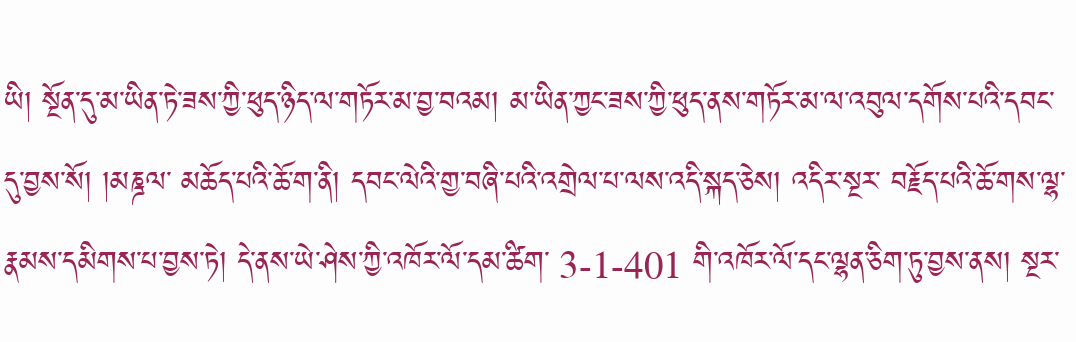ཡི། སྔོན་དུ་མ་ཡིན་ཏེ་ཟས་ཀྱི་ཕུད་ཉིད་ལ་གཏོར་མ་བྱ་བའམ། མ་ཡིན་ཀྱང་ཟས་ཀྱི་ཕུད་ནས་གཏོར་མ་ལ་འབུལ་དགོས་པའི་དབང་དུ་བྱས་སོ། །མཎྜལ་ མཆོད་པའི་ཆོ་ག་ནི། དབང་ལེའི་གྱ་བཞི་པའི་འགྲེལ་པ་ལས་འདི་སྐད་ཅེས། འདིར་སྔར་ བརྗོད་པའི་ཆོ་གས་ལྷ་རྣམས་དམིགས་པ་བྱས་ཏེ། དེ་ནས་ཡེ་ཤེས་ཀྱི་འཁོར་ལོ་དམ་ཚིག་ 3-1-401 གི་འཁོར་ལོ་དང་ལྷན་ཅིག་ཏུ་བྱས་ནས། སྔར་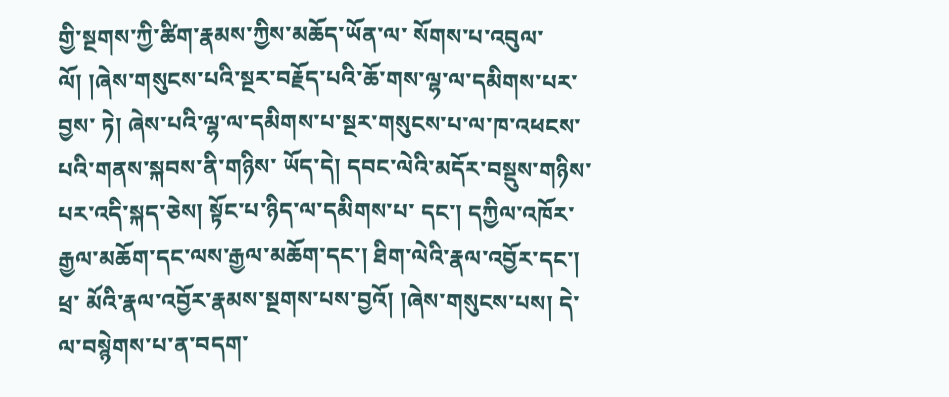གྱི་སྔགས་ཀྱི་ཚིག་རྣམས་ཀྱིས་མཆོད་ཡོན་ལ་ སོགས་པ་འབུལ་ལོ། །ཞེས་གསུངས་པའི་སྔར་བརྗོད་པའི་ཆོ་གས་ལྷ་ལ་དམིགས་པར་བྱས་ ཏེ། ཞེས་པའི་ལྷ་ལ་དམིགས་པ་སྔར་གསུངས་པ་ལ་ཁ་འཕངས་པའི་གནས་སྐབས་ནི་གཉིས་ ཡོད་དེ། དབང་ལེའི་མདོར་བསྡུས་གཉིས་པར་འདི་སྐད་ཅེས། སྟོང་པ་ཉིད་ལ་དམིགས་པ་ དང་། དཀྱིལ་འཁོར་རྒྱལ་མཆོག་དང་ལས་རྒྱལ་མཆོག་དང་། ཐིག་ལེའི་རྣལ་འབྱོར་དང་། ཕྲ་ མོའི་རྣལ་འབྱོར་རྣམས་སྔགས་པས་བྱའོ། །ཞེས་གསུངས་པས། དེ་ལ་བསྙེགས་པ་ན་བདག་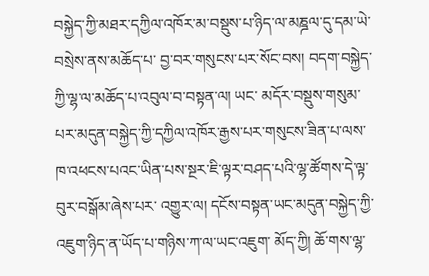བསྐྱེད་ཀྱི་མཐར་དཀྱིལ་འཁོར་མ་བསྡུས་པ་ཉིད་ལ་མཎྜལ་དུ་དམ་ཡེ་བསྲེས་ནས་མཆོད་པ་ བྱ་བར་གསུངས་པར་སོང་བས། བདག་བསྐྱེད་ཀྱི་ལྷ་ལ་མཆོད་པ་འབུལ་བ་བསྟན་ལ། ཡང་ མདོར་བསྡུས་གསུམ་པར་མདུན་བསྐྱེད་ཀྱི་དཀྱིལ་འཁོར་རྒྱས་པར་གསུངས་ཟིན་པ་ལས་ ཁ་འཕངས་པའང་ཡིན་པས་སྔར་ཇི་ལྟར་བཤད་པའི་ལྷ་ཚོགས་དེ་ལྟ་བུར་བསྒོམ་ཞེས་པར་ འགྱུར་ལ། དངོས་བསྟན་ཡང་མདུན་བསྐྱེད་ཀྱི་འཇུག་ཉིད་ན་ཡོད་པ་གཉིས་ཀ་ལ་ཡང་འཇུག་ མོད་ཀྱི། ཆོ་གས་ལྷ་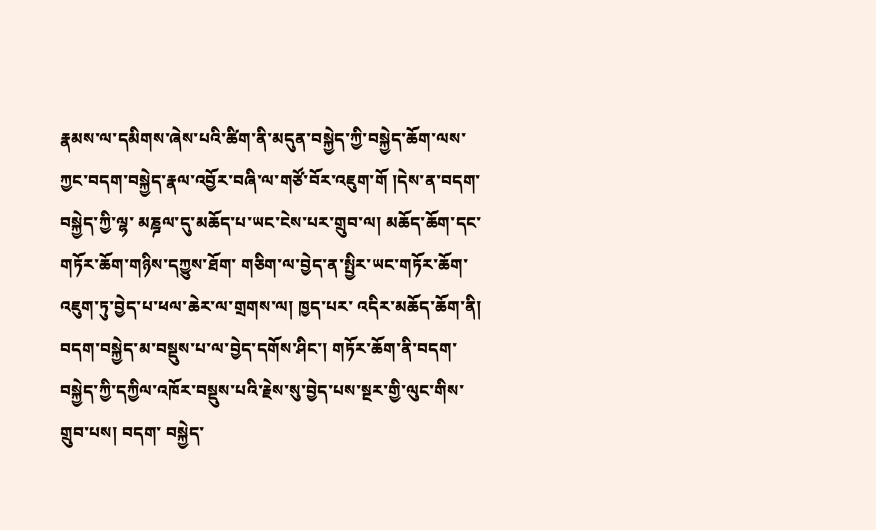རྣམས་ལ་དམིགས་ཞེས་པའི་ཚིག་ནི་མདུན་བསྐྱེད་ཀྱི་བསྐྱེད་ཆོག་ལས་ ཀྱང་བདག་བསྐྱེད་རྣལ་འབྱོར་བཞི་ལ་གཙོ་བོར་འཇུག་གོ །དེས་ན་བདག་བསྐྱེད་ཀྱི་ལྷ་ མཎྜལ་དུ་མཆོད་པ་ཡང་ངེས་པར་གྲུབ་ལ། མཆོད་ཆོག་དང་གཏོར་ཆོག་གཉིས་དཀྱུས་ཐོག་ གཅིག་ལ་བྱེད་ན་སྤྱིར་ཡང་གཏོར་ཆོག་འཇུག་ཏུ་བྱེད་པ་ཕལ་ཆེར་ལ་གྲགས་ལ། ཁྱད་པར་ འདིར་མཆོད་ཆོག་ནི། བདག་བསྐྱེད་མ་བསྡུས་པ་ལ་བྱེད་དགོས་ཤིང་། གཏོར་ཆོག་ནི་བདག་ བསྐྱེད་ཀྱི་དཀྱིལ་འཁོར་བསྡུས་པའི་རྗེས་སུ་བྱེད་པས་སྔར་གྱི་ལུང་གིས་གྲུབ་པས། བདག་ བསྐྱེད་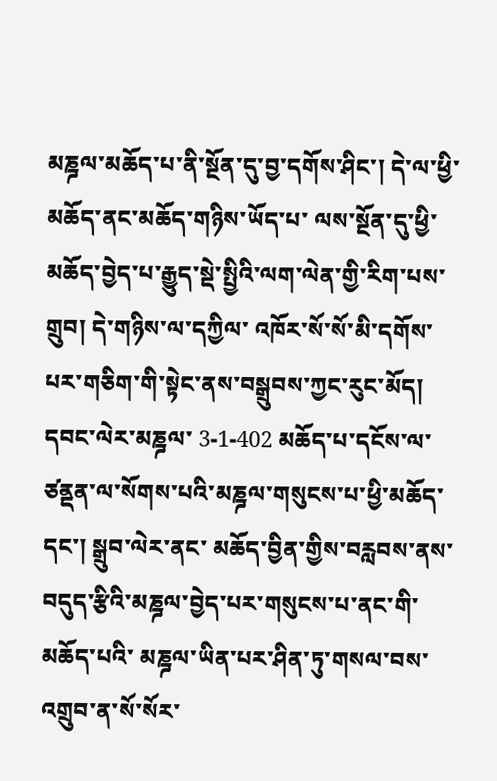མཎྜལ་མཆོད་པ་ནི་སྔོན་དུ་བྱ་དགོས་ཤིང་། དེ་ལ་ཕྱི་མཆོད་ནང་མཆོད་གཉིས་ཡོད་པ་ ལས་སྔོན་དུ་ཕྱི་མཆོད་བྱེད་པ་རྒྱུད་སྡེ་སྤྱིའི་ལག་ལེན་གྱི་རིག་པས་གྲུབ། དེ་གཉིས་ལ་དཀྱིལ་ འཁོར་སོ་སོ་མི་དགོས་པར་གཅིག་གི་སྟེང་ནས་བསྒྲུབས་ཀྱང་རུང་མོད། དབང་ལེར་མཎྜལ་ 3-1-402 མཆོད་པ་དངོས་ལ་ཙནྡན་ལ་སོགས་པའི་མཎྜལ་གསུངས་པ་ཕྱི་མཆོད་དང་། སྒྲུབ་ལེར་ནང་ མཆོད་བྱིན་གྱིས་བརླབས་ནས་བདུད་རྩིའི་མཎྜལ་བྱེད་པར་གསུངས་པ་ནང་གི་མཆོད་པའི་ མཎྜལ་ཡིན་པར་ཤིན་ཏུ་གསལ་བས་འགྲུབ་ན་སོ་སོར་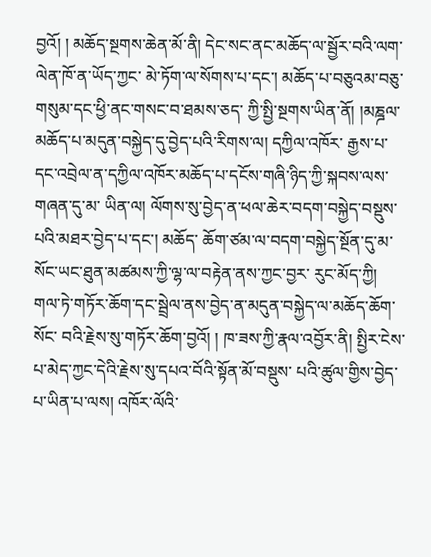བྱའོ། ། མཆོད་སྔགས་ཆེན་མོ་ནི། དེང་སང་ནང་མཆོད་ལ་སྦྱོར་བའི་ལག་ལེན་ཁོ་ན་ཡོད་ཀྱང་ མེ་ཏོག་ལ་སོགས་པ་དང་། མཆོད་པ་བཅུའམ་བཅུ་གསུམ་དང་ཕྱི་ནང་གསང་བ་ཐམས་ཅད་ ཀྱི་སྤྱི་སྔགས་ཡིན་ནོ། །མཎྜལ་མཆོད་པ་མདུན་བསྐྱེད་དུ་བྱེད་པའི་རིགས་ལ། དཀྱིལ་འཁོར་ རྒྱས་པ་དང་འབྲེལ་ན་དཀྱིལ་འཁོར་མཆོད་པ་དངོས་གཞི་ཉིད་ཀྱི་སྐབས་ལས་གཞན་དུ་མ་ ཡིན་ལ། ལོགས་སུ་བྱེད་ན་ཕལ་ཆེར་བདག་བསྐྱེད་བསྡུས་པའི་མཐར་བྱེད་པ་དང་། མཆོད་ ཆོག་ཙམ་ལ་བདག་བསྐྱེད་སྔོན་དུ་མ་སོང་ཡང་ཐུན་མཚམས་ཀྱི་ལྷ་ལ་བརྟེན་ནས་ཀྱང་བྱར་ རུང་མོད་ཀྱི། གལ་ཏེ་གཏོར་ཆོག་དང་སྦྲེལ་ནས་བྱེད་ན་མདུན་བསྐྱེད་ལ་མཆོད་ཆོག་སོང་ བའི་རྗེས་སུ་གཏོར་ཆོག་བྱའོ། ། ཁ་ཟས་ཀྱི་རྣལ་འབྱོར་ནི། སྤྱིར་ངེས་པ་མེད་ཀྱང་དེའི་རྗེས་སུ་དཔའ་བོའི་སྟོན་མོ་བསྡུས་ པའི་ཚུལ་གྱིས་བྱེད་པ་ཡིན་པ་ལས། འཁོར་ལོའི་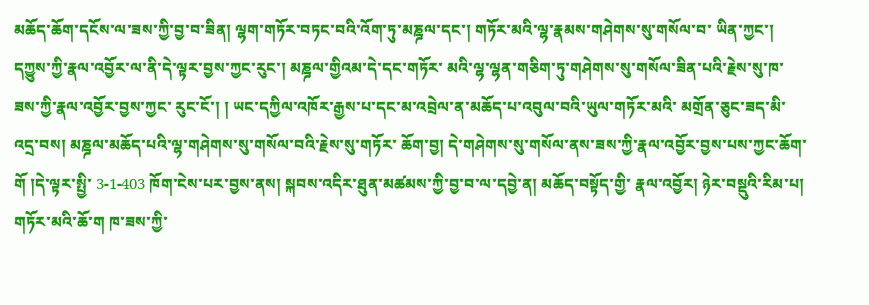མཆོད་ཆོག་དངོས་ལ་ཟས་ཀྱི་བྱ་བ་ཟིན། ལྷག་གཏོར་བཏང་བའི་འོག་ཏུ་མཎྜལ་དང་། གཏོར་མའི་ལྷ་རྣམས་གཤེགས་སུ་གསོལ་བ་ ཡིན་ཀྱང་། དཀྱུས་ཀྱི་རྣལ་འབྱོར་ལ་ནི་དེ་ལྟར་བྱས་ཀྱང་རུང་། མཎྜལ་གྱིའམ་དེ་དང་གཏོར་ མའི་ལྷ་ལྷན་གཅིག་ཏུ་གཤེགས་སུ་གསོལ་ཟིན་པའི་རྗེས་སུ་ཁ་ཟས་ཀྱི་རྣལ་འབྱོར་བྱས་ཀྱང་ རུང་ངོ་། ། ཡང་དཀྱིལ་འཁོར་རྒྱས་པ་དང་མ་འབྲེལ་ན་མཆོད་པ་འབུལ་བའི་ཡུལ་གཏོར་མའི་ མགྲོན་ཅུང་ཟད་མི་འདྲ་བས། མཎྜལ་མཆོད་པའི་ལྷ་གཤེགས་སུ་གསོལ་བའི་རྗེས་སུ་གཏོར་ ཆོག་བྱ། དེ་གཤེགས་སུ་གསོལ་ནས་ཟས་ཀྱི་རྣལ་འབྱོར་བྱས་པས་ཀྱང་ཆོག་གོ །དེ་ལྟར་སྤྱི་ 3-1-403 ཁོག་ངེས་པར་བྱས་ནས། སྐབས་འདིར་ཐུན་མཚམས་ཀྱི་བྱ་བ་ལ་དབྱེ་ན། མཆོད་བསྟོད་གྱི་ རྣལ་འབྱོར། ཉེར་བསྡུའི་རིམ་པ། གཏོར་མའི་ཆོ་ག ཁ་ཟས་ཀྱི་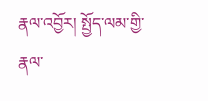རྣལ་འབྱོར། སྤྱོད་ལམ་གྱི་ རྣལ་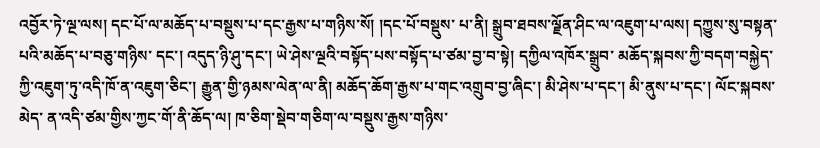འབྱོར་ཏེ་ལྔ་ལས། དང་པོ་ལ་མཆོད་པ་བསྡུས་པ་དང་རྒྱས་པ་གཉིས་སོ། །དང་པོ་བསྡུས་ པ་ནི། སྒྲུབ་ཐབས་ལྗོན་ཤིང་ལ་འཇུག་པ་ལས། དཀྱུས་སུ་བསྟན་པའི་མཆོད་པ་བཅུ་གཉིས་ དང་། འདུད་ཉི་ཤུ་དང་། ཡེ་ཤེས་ལྔའི་བསྟོད་པས་བསྟོད་པ་ཙམ་བྱ་བ་སྟེ། དཀྱིལ་འཁོར་སྒྲུབ་ མཆོད་སྐབས་ཀྱི་བདག་བསྐྱེད་ཀྱི་འཇུག་ཏུ་འདི་ཁོ་ན་འཇུག་ཅིང་། རྒྱུན་གྱི་ཉམས་ལེན་ལ་ནི། མཆོད་ཆོག་རྒྱས་པ་གང་འགྲུབ་བྱ་ཞིང་། མི་ཤེས་པ་དང་། མི་ནུས་པ་དང་། ལོང་སྐབས་མེད་ ན་འདི་ཙམ་གྱིས་ཀྱང་གོ་ནི་ཆོད་ལ། ཁ་ཅིག་སྡེབ་གཅིག་ལ་བསྡུས་རྒྱས་གཉིས་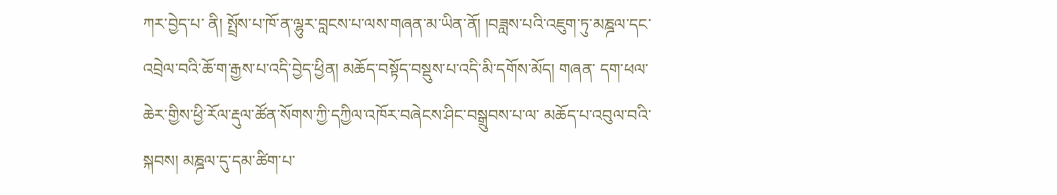ཀར་བྱེད་པ་ ནི། སྤྲོས་པ་ཁོ་ན་ལྷུར་བླངས་པ་ལས་གཞན་མ་ཡིན་ནོ། །བཟླས་པའི་འཇུག་ཏུ་མཎྜལ་དང་ འབྲེལ་བའི་ཆོ་ག་རྒྱས་པ་འདི་བྱེད་ཕྱིན། མཆོད་བསྟོད་བསྡུས་པ་འདི་མི་དགོས་མོད། གཞན་ དག་ཕལ་ཆེར་གྱིས་ཕྱི་རོལ་རྡུལ་ཚོན་སོགས་ཀྱི་དཀྱིལ་འཁོར་བཞེངས་ཤིང་བསྒྲུབས་པ་ལ་ མཆོད་པ་འབུལ་བའི་སྐབས། མཎྜལ་དུ་དམ་ཚིག་པ་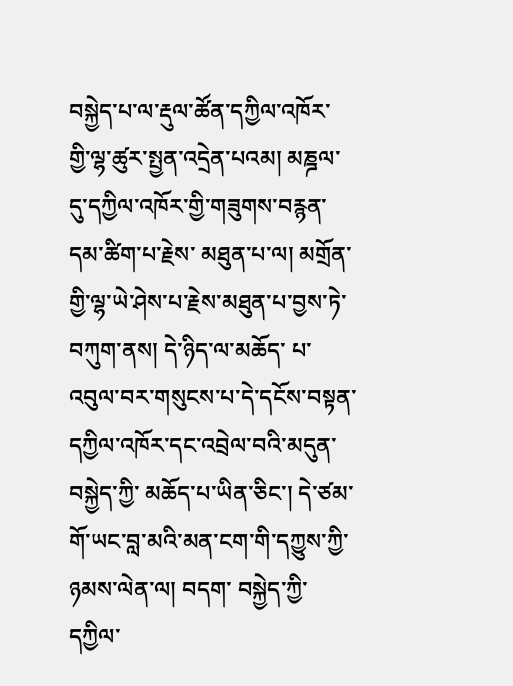བསྐྱེད་པ་ལ་རྡུལ་ཚོན་དཀྱིལ་འཁོར་ གྱི་ལྷ་ཚུར་སྤྱན་འདྲེན་པའམ། མཎྜལ་དུ་དཀྱིལ་འཁོར་གྱི་གཟུགས་བརྙན་དམ་ཚིག་པ་རྗེས་ མཐུན་པ་ལ། མགྲོན་གྱི་ལྷ་ཡེ་ཤེས་པ་རྗེས་མཐུན་པ་བྱས་ཏེ་བཀུག་ནས། དེ་ཉིད་ལ་མཆོད་ པ་འབུལ་བར་གསུངས་པ་དེ་དངོས་བསྟན་དཀྱིལ་འཁོར་དང་འབྲེལ་བའི་མདུན་བསྐྱེད་ཀྱི་ མཆོད་པ་ཡིན་ཅིང་། དེ་ཙམ་གོ་ཡང་བླ་མའི་མན་ངག་གི་དཀྱུས་ཀྱི་ཉམས་ལེན་ལ། བདག་ བསྐྱེད་ཀྱི་དཀྱིལ་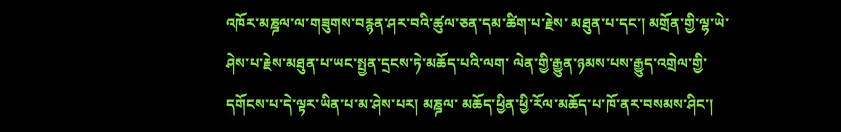འཁོར་མཎྜལ་ལ་གཟུགས་བརྙན་ཤར་བའི་ཚུལ་ཅན་དམ་ཚིག་པ་རྗེས་ མཐུན་པ་དང་། མགྲོན་གྱི་ལྷ་ཡེ་ཤེས་པ་རྗེས་མཐུན་པ་ཡང་སྤྱན་དྲངས་ཏེ་མཆོད་པའི་ལག་ ལེན་གྱི་རྒྱུན་ཉམས་པས་རྒྱུད་འགྲེལ་གྱི་དགོངས་པ་དེ་ལྟར་ཡིན་པ་མ་ཤེས་པར། མཎྜལ་ མཆོད་ཕྱིན་ཕྱི་རོལ་མཆོད་པ་ཁོ་ནར་བསམས་ཤིང་།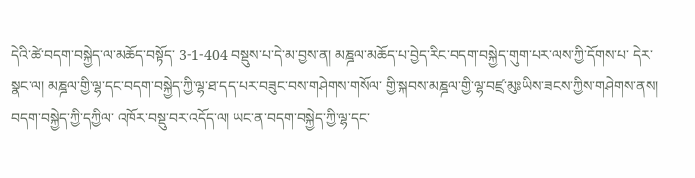དེའི་ཚེ་བདག་བསྐྱེད་ལ་མཆོད་བསྟོད་ 3-1-404 བསྡུས་པ་དེ་མ་བྱས་ན། མཎྜལ་མཆོད་པ་བྱེད་རིང་བདག་བསྐྱེད་གུག་པར་ལས་ཀྱི་དོགས་པ་ དེར་སྣང་ལ། མཎྜལ་གྱི་ལྷ་དང་བདག་བསྐྱེད་ཀྱི་ལྷ་ཐ་དད་པར་བཟུང་བས་གཤེགས་གསོལ་ གྱི་སྐབས་མཎྜལ་གྱི་ལྷ་བཛྲ་མུཿཡིས་ཟངས་ཀྱིས་གཤེགས་ནས། བདག་བསྐྱེད་ཀྱི་དཀྱིལ་ འཁོར་བསྡུ་བར་འདོད་ལ། ཡང་ན་བདག་བསྐྱེད་ཀྱི་ལྷ་དང་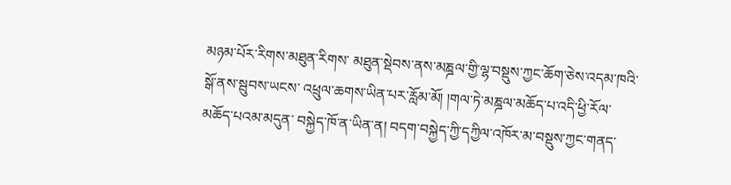མཉམ་པོར་རིགས་མཐུན་རིགས་ མཐུན་སྡེབས་ནས་མཎྜལ་གྱི་ལྷ་བསྡུས་ཀྱང་ཆོག་ཅེས་འདམ་ཁའི་སྒོ་ནས་སྦུབས་ཡངས་ འཕྲུལ་ཆགས་ཡིན་པར་རློམ་མོ། །གལ་ཏེ་མཎྜལ་མཆོད་པ་འདི་ཕྱི་རོལ་མཆོད་པའམ་མདུན་ བསྐྱེད་ཁོ་ན་ཡིན་ན། བདག་བསྐྱེད་ཀྱི་དཀྱིལ་འཁོར་མ་བསྡུས་ཀྱང་གནད་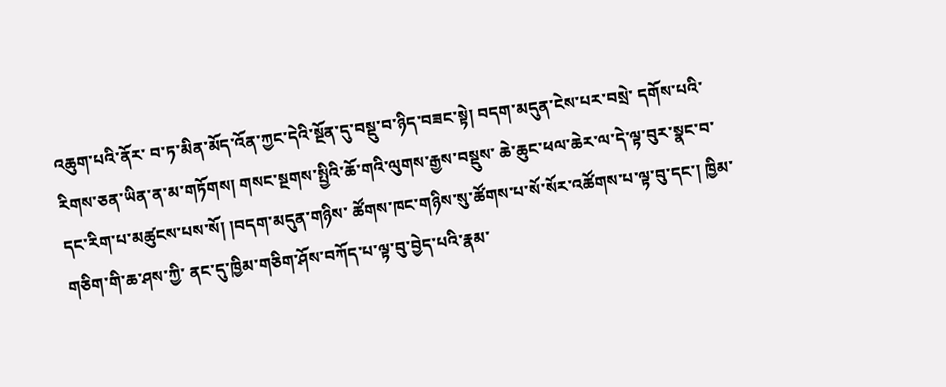འཆུག་པའི་ནོར་ བ་ཏ་མིན་མོད་འོན་ཀྱང་དེའི་སྔོན་དུ་བསྡུ་བ་ཉིད་བཟང་སྟེ། བདག་མདུན་ངེས་པར་བསྲེ་ དགོས་པའི་རིགས་ཅན་ཡིན་ན་མ་གཏོགས། གསང་སྔགས་སྤྱིའི་ཆོ་གའི་ལུགས་རྒྱས་བསྡུས་ ཆེ་ཆུང་ཕལ་ཆེར་ལ་དེ་ལྟ་བུར་སྣང་བ་དང་རིག་པ་མཚུངས་པས་སོ། །བདག་མདུན་གཉིས་ ཚོགས་ཁང་གཉིས་སུ་ཚོགས་པ་སོ་སོར་འཚོགས་པ་ལྟ་བུ་དང་། ཁྱིམ་གཅིག་གི་ཆ་ཤས་ཀྱི་ ནང་དུ་ཁྱིམ་གཅིག་ཤོས་བཀོད་པ་ལྟ་བུ་བྱེད་པའི་རྣམ་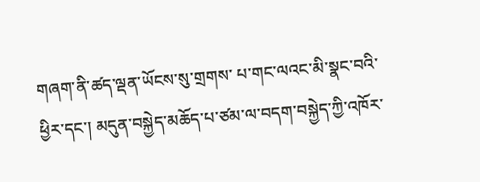གཞག་ནི་ཚད་ལྡན་ཡོངས་སུ་གྲགས་ པ་གང་ལའང་མི་སྣང་བའི་ཕྱིར་དང་། མདུན་བསྐྱེད་མཆོད་པ་ཙམ་ལ་བདག་བསྐྱེད་ཀྱི་འཁོར་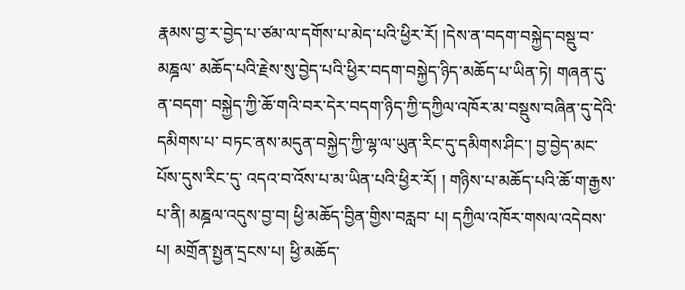རྣམས་བྱ་ར་བྱེད་པ་ཙམ་ལ་དགོས་པ་མེད་པའི་ཕྱིར་རོ། །དེས་ན་བདག་བསྐྱེད་བསྡུ་བ་མཎྜལ་ མཆོད་པའི་རྗེས་སུ་བྱེད་པའི་ཕྱིར་བདག་བསྐྱེད་ཉིད་མཆོད་པ་ཡིན་ཏེ། གཞན་དུ་ན་བདག་ བསྐྱེད་ཀྱི་ཆོ་གའི་བར་དེར་བདག་ཉིད་ཀྱི་དཀྱིལ་འཁོར་མ་བསྡུས་བཞིན་དུ་དེའི་དམིགས་པ་ བཏང་ནས་མདུན་བསྐྱེད་ཀྱི་ལྷ་ལ་ཡུན་རིང་དུ་དམིགས་ཤིང་། བྱ་བྱེད་མང་པོས་དུས་རིང་དུ་ འདའ་བ་འོས་པ་མ་ཡིན་པའི་ཕྱིར་རོ། ། གཉིས་པ་མཆོད་པའི་ཆོ་ག་རྒྱས་པ་ནི། མཎྜལ་འདུས་བྱ་བ། ཕྱི་མཆོད་བྱིན་གྱིས་བརླབ་ པ། དཀྱིལ་འཁོར་གསལ་འདེབས་པ། མགྲོན་སྤྱན་དྲངས་པ། ཕྱི་མཆོད་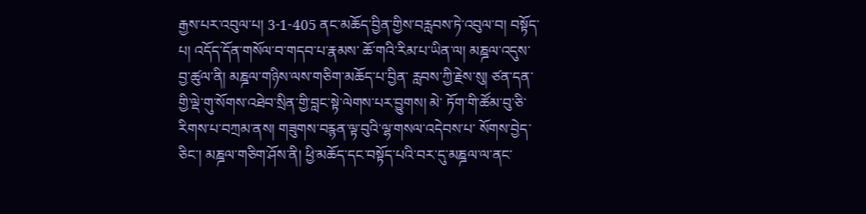རྒྱས་པར་འབུལ་པ། 3-1-405 ནང་མཆོད་བྱིན་གྱིས་བརླབས་ཏེ་འབུལ་བ། བསྟོད་པ། འདོད་དོན་གསོལ་བ་གདབ་པ་རྣམས་ ཆོ་གའི་རིམ་པ་ཡིན་ལ། མཎྜལ་འདུས་བྱ་ཚུལ་ནི། མཎྜལ་གཉིས་ལས་གཅིག་མཆོད་པ་བྱིན་ རླབས་ཀྱི་རྗེས་སུ། ཙན་དན་གྱི་ལྡེ་གུ་སོགས་འཐེབ་སྲིན་གྱི་བླང་སྟེ་ལེགས་པར་བྱུགས། མེ་ ཏོག་གི་ཚོམ་བུ་ཅི་རིགས་པ་བཀྲམ་ནས། གཟུགས་བརྙན་ལྟ་བུའི་ལྷ་གསལ་འདེབས་པ་ སོགས་བྱེད་ཅིང་། མཎྜལ་གཅིག་ཤོས་ནི། ཕྱི་མཆོད་དང་བསྟོད་པའི་བར་དུ་མཎྜལ་ལ་ནང་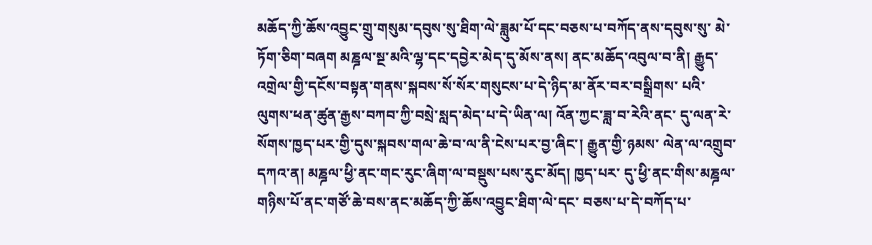མཆོད་ཀྱི་ཆོས་འབྱུང་གྲུ་གསུམ་དབུས་སུ་ཐིག་ལེ་ཟླུམ་པོ་དང་བཅས་པ་བཀོད་ནས་དབུས་སུ་ མེ་ཏོག་ཅིག་བཞག མཎྜལ་སྔ་མའི་ལྷ་དང་དབྱེར་མེད་དུ་མོས་ནས། ནང་མཆོད་འབུལ་བ་ནི། རྒྱུད་འགྲེལ་གྱི་དངོས་བསྟན་གནས་སྐབས་སོ་སོར་གསུངས་པ་དེ་ཉིད་མ་ནོར་བར་བསྒྲིགས་ པའི་ལུགས་ཕན་ཚུན་རྒྱས་བཀབ་ཀྱི་བསྲེ་སླད་མེད་པ་དེ་ཡིན་ལ། འོན་ཀྱང་ཟླ་བ་རེའི་ནང་ དུ་ལན་རེ་སོགས་ཁྱད་པར་གྱི་དུས་སྐབས་གལ་ཆེ་བ་ལ་ནི་ངེས་པར་བྱ་ཞིང་། རྒྱུན་གྱི་ཉམས་ ལེན་ལ་འགྲུབ་དཀའ་ན། མཎྜལ་ཕྱི་ནང་གང་རུང་ཞིག་ལ་བསྡུས་པས་རུང་མོད། ཁྱད་པར་ དུ་ཕྱི་ནང་གིས་མཎྜལ་གཉིས་པོ་ནང་གཙོ་ཆེ་བས་ནང་མཆོད་ཀྱི་ཆོས་འབྱུང་ཐིག་ལེ་དང་ བཅས་པ་དེ་བཀོད་པ་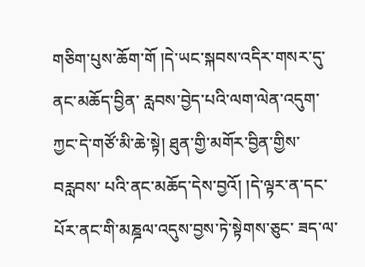གཅིག་པུས་ཆོག་གོ །དེ་ཡང་སྐབས་འདིར་གསར་དུ་ནང་མཆོད་བྱིན་ རླབས་བྱེད་པའི་ལག་ལེན་འདུག་ཀྱང་དེ་གཙོ་མི་ཆེ་སྟེ། ཐུན་གྱི་མགོར་བྱིན་གྱིས་བརླབས་ པའི་ནང་མཆོད་དེས་བྱའོ། །དེ་ལྟར་ན་དང་པོར་ནང་གི་མཎྜལ་འདུས་བྱས་ཏེ་སྟེགས་ཅུང་ ཟད་ལ་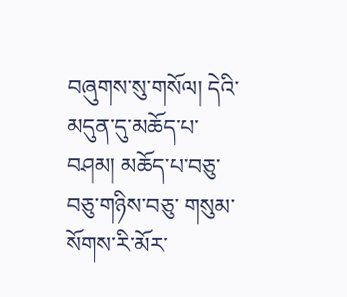བཞུགས་སུ་གསོལ། དེའི་མདུན་དུ་མཆོད་པ་བཤམ། མཆོད་པ་བཅུ་བཅུ་གཉིས་བཅུ་ གསུམ་སོགས་རི་མོར་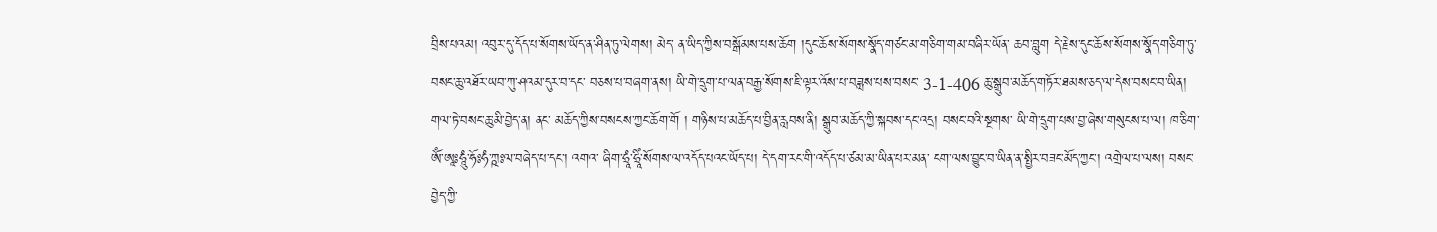བྲིས་པའམ། འབུར་དུ་དོད་པ་སོགས་ཡོད་ན་ཤིན་ཏུ་ལེགས། མེད་ ན་ཡིད་ཀྱིས་བསྒོམས་པས་ཆོག །དུང་ཆོས་སོགས་སྣོད་གཙང་མ་གཅིག་གམ་བཞིར་ཡོན་ ཆབ་བླུག དེ་རྗེས་དུང་ཆོས་སོགས་སྣོད་གཅིག་ཏུ་བསང་ཆུ་འཐོར་ཡབ་ཀུ་ཤའམ་དུར་བ་དང་ བཅས་པ་བཞག་ནས། ཡི་གེ་དྲུག་པ་ལན་བརྒྱ་སོགས་ཇི་ལྟར་འོས་པ་བཟླས་པས་བསང་ 3-1-406 ཆུ་སྒྲུབ་མཆོད་གཏོར་ཐམས་ཅད་ལ་དེས་བསང་བ་ཡིན། གལ་ཏེ་བསང་ཆུ་མི་བྱེད་ན། ནང་ མཆོད་ཀྱིས་བསངས་ཀྱང་ཆོག་གོ ། གཉིས་པ་མཆོད་པ་བྱིན་རླབས་ནི། སྒྲུབ་མཆོད་ཀྱི་སྐབས་དང་འདྲ། བསང་བའི་སྔགས་ ཡི་གེ་དྲུག་པས་བྱ་ཞེས་གསུངས་པ་ལ། ཁ་ཅིག་ༀ་ཨཱཿཧཱུཾ་ཧོཿཧཾ་ཀྵཿལ་བཞེད་པ་དང་། འགའ་ ཞིག་ཧྲཱཾ་ཧྲཱིཾ་སོགས་ལ་འདོད་པའང་ཡོད་པ། དེ་དག་རང་གི་འདོད་པ་ཙམ་མ་ཡིན་པར་མན་ ངག་ལས་བྱུང་བ་ཡིན་ན་སྤྱིར་བཟང་མོད་ཀྱང་། འགྲེལ་པ་ལས། བསང་བྱེད་ཀྱི་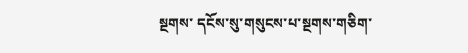སྔགས་ དངོས་སུ་གསུངས་པ་སྔགས་གཅིག་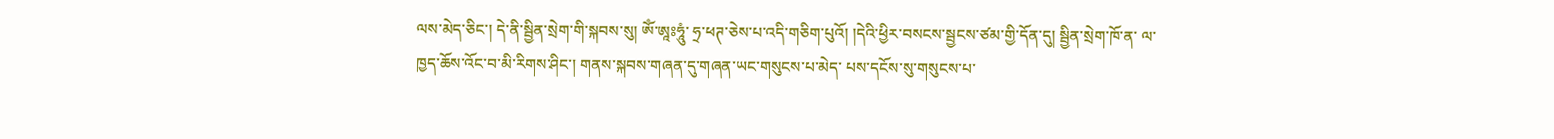ལས་མེད་ཅིང་། དེ་ནི་སྦྱིན་སྲེག་གི་སྐབས་སུ། ༀ་ཨཱཿཧཱུཾ་ ཧྲ་ཕཊ་ཅེས་པ་འདི་གཅིག་པུའོ། །དེའི་ཕྱིར་བསངས་སྦྱངས་ཙམ་གྱི་དོན་དུ། སྦྱིན་སྲེག་ཁོ་ན་ ལ་ཁྱད་ཆོས་འོང་བ་མི་རིགས་ཤིང་། གནས་སྐབས་གཞན་དུ་གཞན་ཡང་གསུངས་པ་མེད་ པས་དངོས་སུ་གསུངས་པ་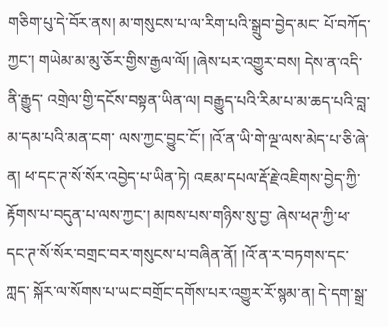གཅིག་པུ་དེ་བོར་ནས། མ་གསུངས་པ་ལ་རིག་པའི་སྒྲུབ་བྱེད་མང་ པོ་བཀོད་ཀྱང་། གཡེམ་མ་མུ་ཅོར་གྱིས་རྒྱལ་ལོ། །ཞེས་པར་འགྱུར་བས། དེས་ན་འདི་ནི་རྒྱུད་ འགྲེལ་གྱི་དངོས་བསྟན་ཡིན་ལ། བརྒྱུད་པའི་རིམ་པ་མ་ཆད་པའི་བླ་མ་དམ་པའི་མན་ངག་ ལས་ཀྱང་བྱུང་ངོ་། །འོ་ན་ཡི་གེ་ལྔ་ལས་མེད་པ་ཅི་ཞེ་ན། ཕ་དང་ཊ་སོ་སོར་འབྱེད་པ་ཡིན་ཏེ། འཇམ་དཔལ་རྡོ་རྗེ་འཇིགས་བྱེད་ཀྱི་རྟོགས་པ་བདུན་པ་ལས་ཀྱང་། མཁས་པས་གཉིས་སུ་བྱ་ ཞེས་ཕཊ་ཀྱི་ཕ་དང་ཊ་སོ་སོར་བགྲང་བར་གསུངས་པ་བཞིན་ནོ། །འོ་ན་ར་བཏགས་དང་ཀླད་ སྐོར་ལ་སོགས་པ་ཡང་བགྲོང་དགོས་པར་འགྱུར་རོ་སྙམ་ན། དེ་དག་སྒྲ་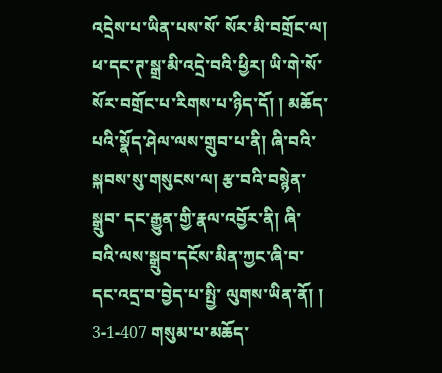འདྲེས་པ་ཡིན་པས་སོ་ སོར་མི་བགྲོང་ལ། ཕ་དང་ཊ་སྒྲ་མི་འདྲེ་བའི་ཕྱིར། ཡི་གེ་སོ་སོར་བགྲོང་པ་རིགས་པ་ཉིད་དོ། ། མཆོད་པའི་སྣོད་ཤེལ་ལས་གྲུབ་པ་ནི། ཞི་བའི་སྐབས་སུ་གསུངས་ལ། རྩ་བའི་བསྙེན་སྒྲུབ་ དང་རྒྱུན་གྱི་རྣལ་འབྱོར་ནི། ཞི་བའི་ལས་སྒྲུབ་དངོས་མིན་ཀྱང་ཞི་བ་དང་འདྲ་བ་བྱེད་པ་སྤྱི་ ལུགས་ཡིན་ནོ། ། 3-1-407 གསུམ་པ་མཆོད་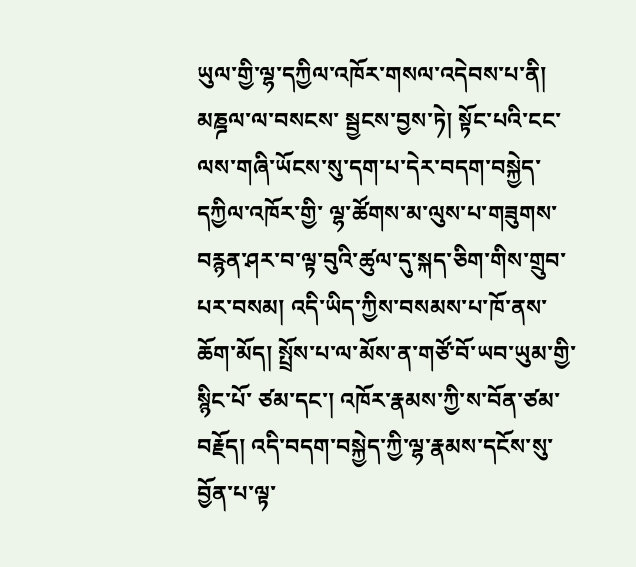ཡུལ་གྱི་ལྷ་དཀྱིལ་འཁོར་གསལ་འདེབས་པ་ནི། མཎྜལ་ལ་བསངས་ སྦྱངས་བྱས་ཏེ། སྟོང་པའི་ངང་ལས་གཞི་ཡོངས་སུ་དག་པ་དེར་བདག་བསྐྱེད་དཀྱིལ་འཁོར་གྱི་ ལྷ་ཚོགས་མ་ལུས་པ་གཟུགས་བརྙན་ཤར་བ་ལྟ་བུའི་ཚུལ་དུ་སྐད་ཅིག་གིས་གྲུབ་པར་བསམ། འདི་ཡིད་ཀྱིས་བསམས་པ་ཁོ་ནས་ཆོག་མོད། སྤྲོས་པ་ལ་མོས་ན་གཙོ་བོ་ཡབ་ཡུམ་གྱི་སྙིང་པོ་ ཙམ་དང་། འཁོར་རྣམས་ཀྱི་ས་བོན་ཙམ་བརྗོད། འདི་བདག་བསྐྱེད་ཀྱི་ལྷ་རྣམས་དངོས་སུ་ བྱོན་པ་ལྟ་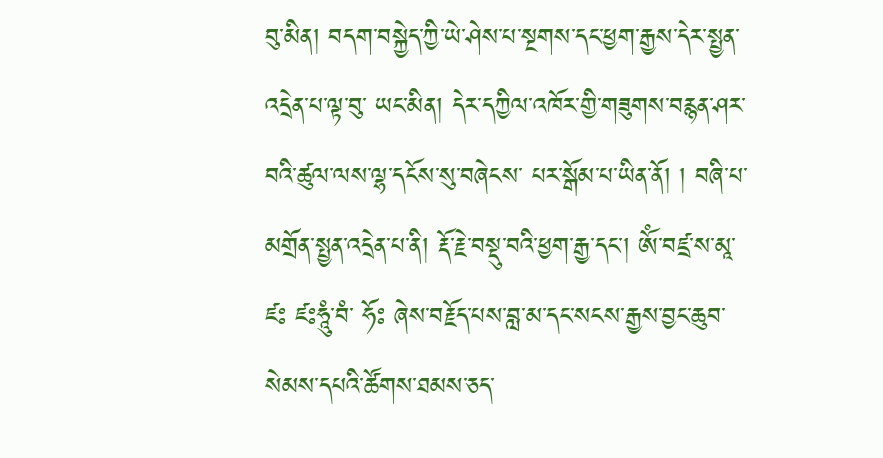བུ་མིན། བདག་བསྐྱེད་ཀྱི་ཡེ་ཤེས་པ་སྔགས་དང་ཕྱག་རྒྱས་དེར་སྤྱན་འདྲེན་པ་ལྟ་བུ་ ཡང་མིན། དེར་དཀྱིལ་འཁོར་གྱི་གཟུགས་བརྙན་ཤར་བའི་ཚུལ་ལས་ལྷ་དངོས་སུ་བཞེངས་ པར་སྒོམ་པ་ཡིན་ནོ། ། བཞི་པ་མགྲོན་སྤྱན་འདྲེན་པ་ནི། རྡོ་རྗེ་བསྡུ་བའི་ཕྱག་རྒྱ་དང་། ༀ་བཛྲ་ས་མཱ་ཛཿ ཛཿཧཱུཾ་བཾ་ ཧོཿ ཞེས་བརྗོད་པས་བླ་མ་དང་སངས་རྒྱས་བྱང་ཆུབ་སེམས་དཔའི་ཚོགས་ཐམས་ཅད་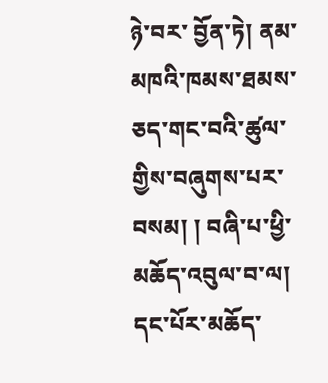ཉེ་བར་ བྱོན་ཏེ། ནམ་མཁའི་ཁམས་ཐམས་ཅད་གང་བའི་ཚུལ་གྱིས་བཞུགས་པར་བསམ། ། བཞི་པ་ཕྱི་མཆོད་འབུལ་བ་ལ། དང་པོར་མཆོད་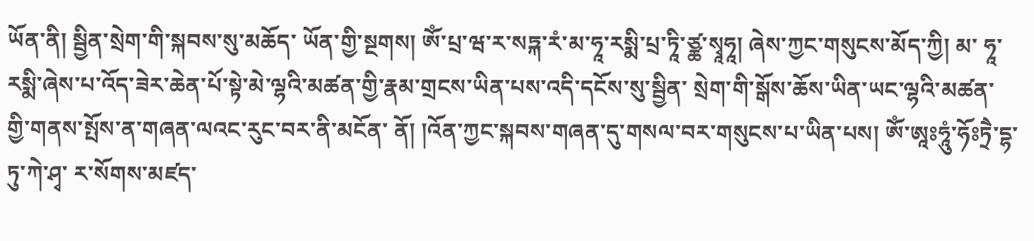ཡོན་ནི། སྦྱིན་སྲེག་གི་སྐབས་སུ་མཆོད་ ཡོན་གྱི་སྔགས། ༀ་པྲ་ཝ་ར་སཏྐ་རཾ་མ་ཧཱ་རསྨི་པྲ་ཏཱི་ཙྪ་སྭཱཧཱ། ཞེས་ཀྱང་གསུངས་མོད་ཀྱི། མ་ ཧཱ་རསྨི་ཞེས་པ་འོད་ཟེར་ཆེན་པོ་སྟེ་མེ་ལྷའི་མཚན་གྱི་རྣམ་གྲངས་ཡིན་པས་འདི་དངོས་སུ་སྦྱིན་ སྲེག་གི་སྒོས་ཆོས་ཡིན་ཡང་ལྷའི་མཚན་གྱི་གནས་སྤོས་ན་གཞན་ལའང་རུང་བར་ནི་མངོན་ ནོ། །འོན་ཀྱང་སྐབས་གཞན་དུ་གསལ་བར་གསུངས་པ་ཡིན་པས། ༀ་ཨཱཿཧཱུཾ་ཧོཿཏྲཻ་དྷ་ཏུ་ཀེ་ཤྭ་ ར་སོགས་མཛད་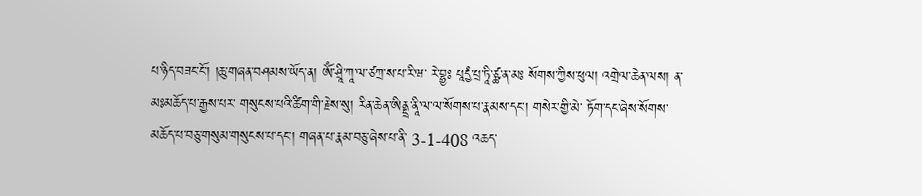པ་ཉིད་བཟང་ངོ་། །ཆུ་གཞན་བཤམས་ཡོད་ན། ༀ་ཤྲཱི་ཀཱ་ལ་ཙཀྲ་ས་པ་རི་ཝ་ རེ་བྷྱཿ པཱདྱཾ་པྲ་ཏཱི་ཙྪ་ན་མཿ སོགས་ཀྱིས་ཕུལ། འགྲེལ་ཆེན་ལས། ན་མཿམཆོད་པ་རྒྱས་པར་ གསུངས་པའི་ཚིག་གི་རྗེས་སུ། རིན་ཆེན་ཨིནྡྲ་ནཱི་ལ་ལ་སོགས་པ་རྣམས་དང་། གསེར་གྱི་མེ་ ཏོག་དང་ཞེས་སོགས་མཆོད་པ་བཅུ་གསུམ་གསུངས་པ་དང་། གཞན་པ་རྣམ་བཅུ་ཞེས་པ་ནི་ 3-1-408 འཆད་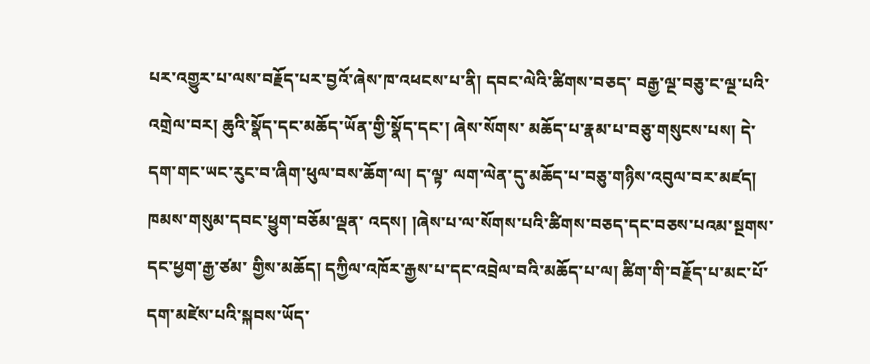པར་འགྱུར་པ་ལས་བརྗོད་པར་བྱའོ་ཞེས་ཁ་འཕངས་པ་ནི། དབང་ལེའི་ཚིགས་བཅད་ བརྒྱ་ལྔ་བཅུ་ང་ལྔ་པའི་འགྲེལ་བར། ཆུའི་སྣོད་དང་མཆོད་ཡོན་གྱི་སྣོད་དང་། ཞེས་སོགས་ མཆོད་པ་རྣམ་པ་བཅུ་གསུངས་པས། དེ་དག་གང་ཡང་རུང་བ་ཞིག་ཕུལ་བས་ཆོག་ལ། ད་ལྟ་ ལག་ལེན་དུ་མཆོད་པ་བཅུ་གཉིས་འབུལ་བར་མཛད། ཁམས་གསུམ་དབང་ཕྱུག་བཅོམ་ལྡན་ འདས། །ཞེས་པ་ལ་སོགས་པའི་ཚིགས་བཅད་དང་བཅས་པའམ་སྔགས་དང་ཕྱག་རྒྱ་ཙམ་ གྱིས་མཆོད། དཀྱིལ་འཁོར་རྒྱས་པ་དང་འབྲེལ་བའི་མཆོད་པ་ལ། ཚིག་གི་བརྗོད་པ་མང་པོ་ དག་མཛེས་པའི་སྐབས་ཡོད་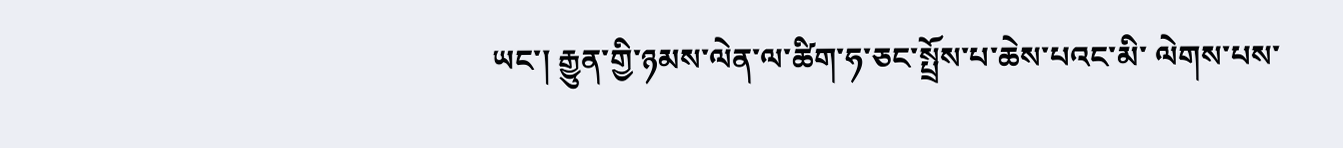ཡང་། རྒྱུན་གྱི་ཉམས་ལེན་ལ་ཚིག་ཧ་ཅང་སྤྲོས་པ་ཆེས་པའང་མི་ ལེགས་པས་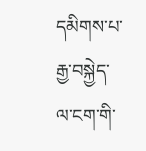དམིགས་པ་རྒྱ་བསྐྱེད་ལ་ངག་གི་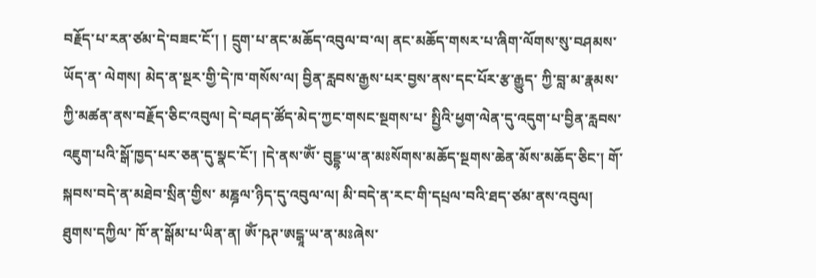བརྗོད་པ་རན་ཙམ་དེ་བཟང་ངོ་། ། དྲུག་པ་ནང་མཆོད་འབུལ་བ་ལ། ནང་མཆོད་གསར་པ་ཞིག་ལོགས་སུ་བཤམས་ཡོད་ན་ ལེགས། མེད་ན་སྔར་གྱི་དེ་ཁ་གསོས་ལ། བྱིན་རླབས་རྒྱས་པར་བྱས་ནས་དང་པོར་རྩ་རྒྱུད་ ཀྱི་བླ་མ་རྣམས་ཀྱི་མཚན་ནས་བརྗོད་ཅིང་འབུལ། དེ་བཤད་ཚོད་མེད་ཀྱང་གསང་སྔགས་པ་ སྤྱིའི་ཕྱག་ལེན་དུ་འདུག་པ་བྱིན་རླབས་འཇུག་པའི་སྒོ་ཁྱད་པར་ཅན་དུ་སྣང་ངོ་། །དེ་ནས་ༀ་ བུདྡྷ་ཡ་ན་མཿསོགས་མཆོད་སྔགས་ཆེན་མོས་མཆོད་ཅིང་། གོ་སྐབས་བདེ་ན་མཐེབ་སྲིན་གྱིས་ མཎྜལ་ཉིད་དུ་འབུལ་ལ། མི་བདེ་ན་རང་གི་དཔྲལ་བའི་ཐད་ཙམ་ནས་འབུལ། ཐུགས་དཀྱིལ་ ཁོ་ན་སྒོམ་པ་ཡིན་ན། ༀ་ཥཊ་ཨངྒཱ་ཡ་ན་མཿཞེས་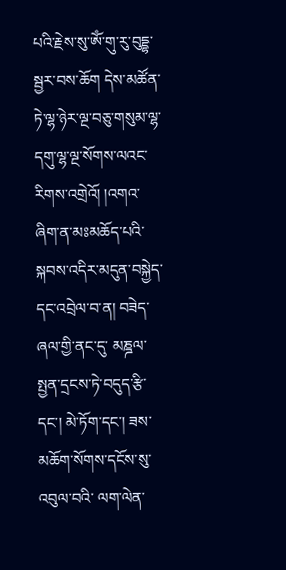པའི་རྗེས་སུ་ༀ་གུ་རུ་བུདྡྷ་སྦྱར་བས་ཆོག དེས་མཚོན་ཏེ་ལྷ་ཉེར་ལྔ་བཅུ་གསུམ་ལྷ་དགུ་ལྷ་ལྔ་སོགས་ལའང་རིགས་འགྲེའོ། །འགའ་ ཞིག་ན་མཿམཆོད་པའི་སྐབས་འདིར་མདུན་བསྐྱེད་དང་འབྲེལ་བ་ན། བཟེད་ཞལ་གྱི་ནང་དུ་ མཎྜལ་སྤྱན་དྲངས་ཏེ་བདུད་རྩི་དང་། མེ་ཏོག་དང་། ཟས་མཆོག་སོགས་དངོས་སུ་འབུལ་བའི་ ལག་ལེན་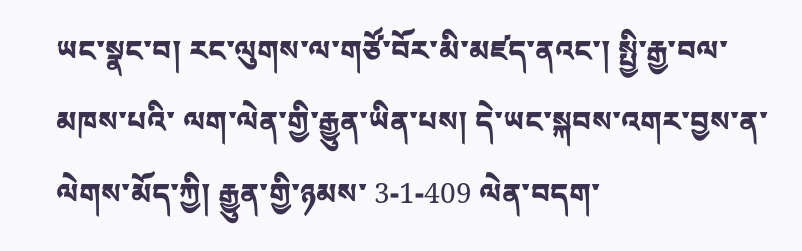ཡང་སྣང་བ། རང་ལུགས་ལ་གཙོ་བོར་མི་མཛད་ནའང་། སྤྱི་རྒྱ་བལ་མཁས་པའི་ ལག་ལེན་གྱི་རྒྱུན་ཡིན་པས། དེ་ཡང་སྐབས་འགར་བྱས་ན་ལེགས་མོད་ཀྱི། རྒྱུན་གྱི་ཉམས་ 3-1-409 ལེན་བདག་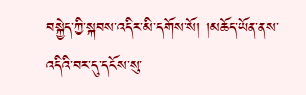བསྐྱེད་ཀྱི་སྐབས་འདིར་མི་དགོས་སོ། །མཆོད་ཡོན་ནས་འདིའི་བར་དུ་དངོས་སུ་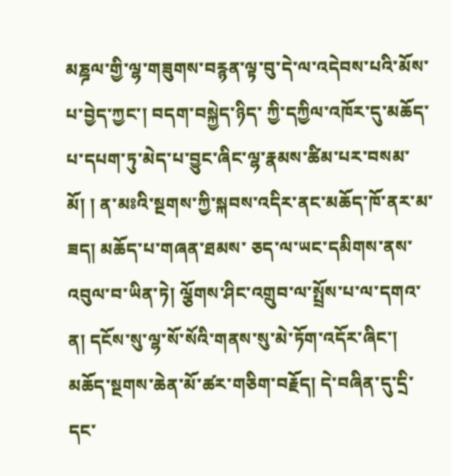མཎྜལ་གྱི་ལྷ་གཟུགས་བརྙན་ལྟ་བུ་དེ་ལ་འདེབས་པའི་མོས་པ་བྱེད་ཀྱང་། བདག་བསྐྱེད་ཉིད་ ཀྱི་དཀྱིལ་འཁོར་དུ་མཆོད་པ་དཔག་ཏུ་མེད་པ་བྱུང་ཞིང་ལྷ་རྣམས་ཚིམ་པར་བསམ་མོ། ། ན་མཿའི་སྔགས་ཀྱི་སྐབས་འདིར་ནང་མཆོད་ཁོ་ནར་མ་ཟད། མཆོད་པ་གཞན་ཐམས་ ཅད་ལ་ཡང་དམིགས་ནས་འབུལ་བ་ཡིན་ཏེ། ལྕོགས་ཤིང་འགྲུབ་ལ་སྤྲོས་པ་ལ་དགའ་ན། དངོས་སུ་ལྷ་སོ་སོའི་གནས་སུ་མེ་ཏོག་འདོར་ཞིང་། མཆོད་སྔགས་ཆེན་མོ་ཚར་གཅིག་བརྗོད། དེ་བཞིན་དུ་དྲི་དང་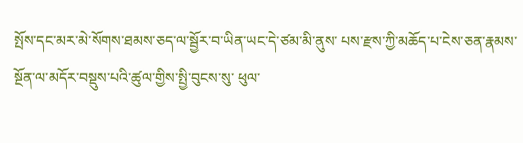སྤོས་དང་མར་མེ་སོགས་ཐམས་ཅད་ལ་སྦྱོར་བ་ཡིན་ཡང་དེ་ཙམ་མི་ནུས་ པས་རྫས་ཀྱི་མཆོད་པ་ངེས་ཅན་རྣམས་སྔོན་ལ་མདོར་བསྡུས་པའི་ཚུལ་གྱིས་སྤྱི་བུངས་སུ་ ཕུལ་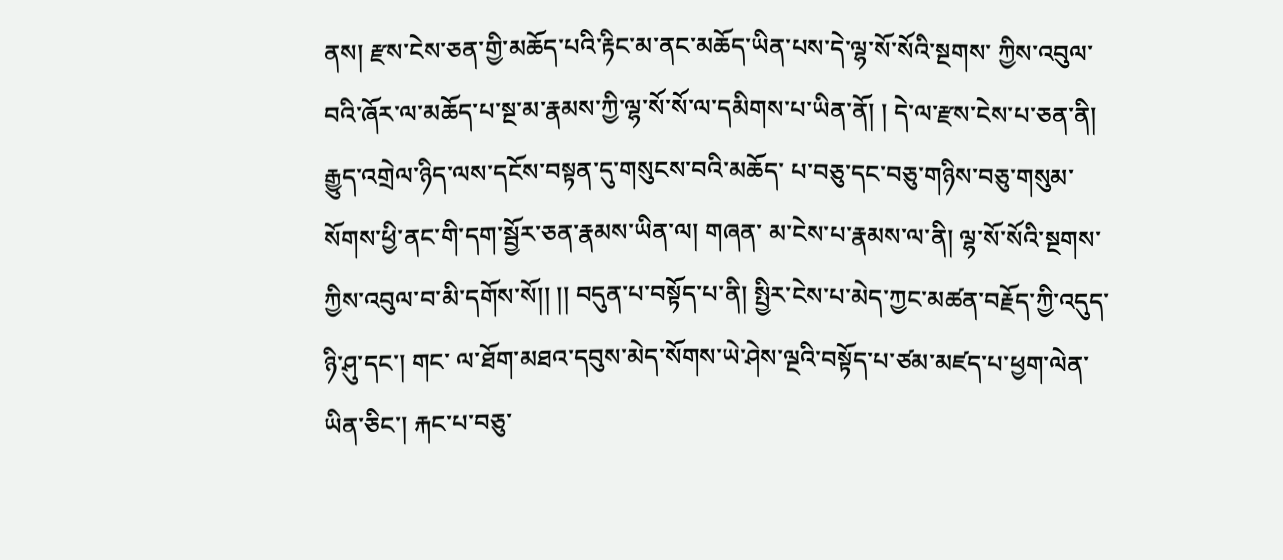ནས། རྫས་ངེས་ཅན་གྱི་མཆོད་པའི་རྟིང་མ་ནང་མཆོད་ཡིན་པས་དེ་ལྷ་སོ་སོའི་སྔགས་ ཀྱིས་འབུལ་བའི་ཞོར་ལ་མཆོད་པ་སྔ་མ་རྣམས་ཀྱི་ལྷ་སོ་སོ་ལ་དམིགས་པ་ཡིན་ནོ། ། དེ་ལ་རྫས་ངེས་པ་ཅན་ནི། རྒྱུད་འགྲེལ་ཉིད་ལས་དངོས་བསྟན་དུ་གསུངས་བའི་མཆོད་ པ་བཅུ་དང་བཅུ་གཉིས་བཅུ་གསུམ་སོགས་ཕྱི་ནང་གི་དག་སྦྱོར་ཅན་རྣམས་ཡིན་ལ། གཞན་ མ་ངེས་པ་རྣམས་ལ་ནི། ལྷ་སོ་སོའི་སྔགས་ཀྱིས་འབུལ་བ་མི་དགོས་སོ།། །། བདུན་པ་བསྟོད་པ་ནི། སྤྱིར་ངེས་པ་མེད་ཀྱང་མཚན་བརྗོད་ཀྱི་འདུད་ཉི་ཤུ་དང་། གང་ ལ་ཐོག་མཐའ་དབུས་མེད་སོགས་ཡེ་ཤེས་ལྔའི་བསྟོད་པ་ཙམ་མཛད་པ་ཕྱག་ལེན་ཡིན་ཅིང་། རྐང་པ་བཅུ་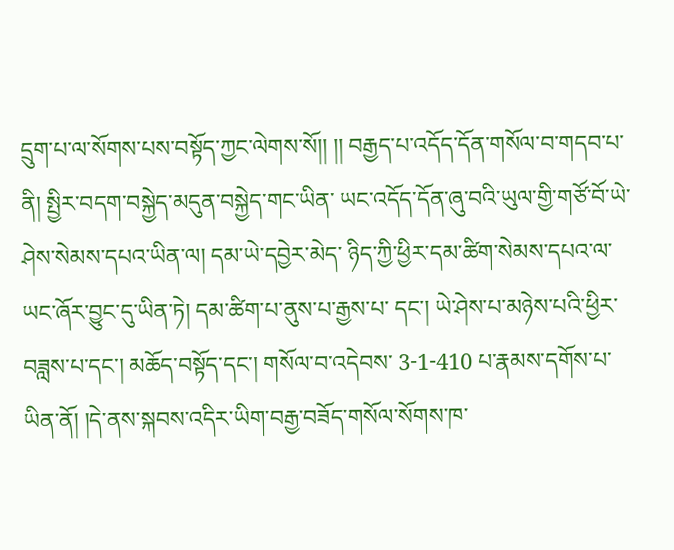དྲུག་པ་ལ་སོགས་པས་བསྟོད་ཀྱང་ལེགས་སོ།། །། བརྒྱད་པ་འདོད་དོན་གསོལ་བ་གདབ་པ་ནི། སྤྱིར་བདག་བསྐྱེད་མདུན་བསྐྱེད་གང་ཡིན་ ཡང་འདོད་དོན་ཞུ་བའི་ཡུལ་གྱི་གཙོ་བོ་ཡེ་ཤེས་སེམས་དཔའ་ཡིན་ལ། དམ་ཡེ་དབྱེར་མེད་ ཉིད་ཀྱི་ཕྱིར་དམ་ཚིག་སེམས་དཔའ་ལ་ཡང་ཞོར་བྱུང་དུ་ཡིན་ཏེ། དམ་ཚིག་པ་ནུས་པ་རྒྱས་པ་ དང་། ཡེ་ཤེས་པ་མཉེས་པའི་ཕྱིར་བཟླས་པ་དང་། མཆོད་བསྟོད་དང་། གསོལ་བ་འདེབས་ 3-1-410 པ་རྣམས་དགོས་པ་ཡིན་ནོ། །དེ་ནས་སྐབས་འདིར་ཡིག་བརྒྱ་བཟོད་གསོལ་སོགས་ཁ་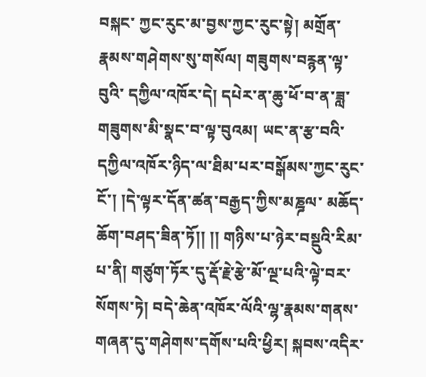བསྐང་ ཀྱང་རུང་མ་བྱས་ཀྱང་རུང་སྟེ། མགྲོན་རྣམས་གཤེགས་སུ་གསོལ། གཟུགས་བརྙན་ལྟ་བུའི་ དཀྱིལ་འཁོར་དེ། དཔེར་ན་ཆུ་ཕོ་བ་ན་ཟླ་གཟུགས་མི་སྣང་བ་ལྟ་བུའམ། ཡང་ན་རྩ་བའི་ དཀྱིལ་འཁོར་ཉིད་ལ་ཐིམ་པར་བསྒོམས་ཀྱང་རུང་ངོ་། །དེ་ལྟར་དོན་ཚན་བརྒྱད་ཀྱིས་མཎྜལ་ མཆོད་ཆོག་བཤད་ཟིན་ཏོ།། །། གཉིས་པ་ཉེར་བསྡུའི་རིམ་པ་ནི། གཙུག་ཏོར་དུ་རྡོ་རྗེ་རྩེ་མོ་ལྔ་པའི་ལྟེ་བར་སོགས་ཏེ། བདེ་ཆེན་འཁོར་ལོའི་ལྷ་རྣམས་གནས་གཞན་དུ་གཤེགས་དགོས་པའི་ཕྱིར། སྐབས་འདིར་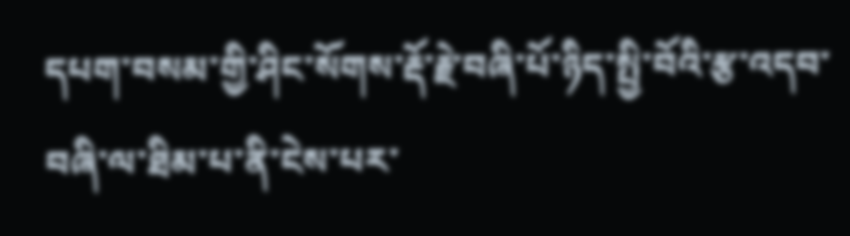དཔག་བསམ་གྱི་ཤིང་སོགས་རྡོ་རྗེ་བཞི་པོ་ཉིད་སྤྱི་བོའི་རྩ་འདབ་བཞི་ལ་ཐིམ་པ་ནི་ངེས་པར་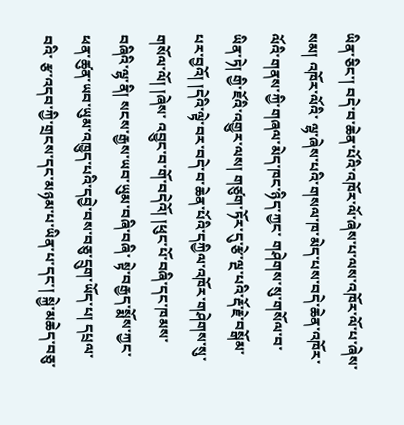ཡིན་ཅིང་། བདེ་བ་ཆེན་པོའི་འཁོར་ལོ་ཞེས་པ་ལས་འཁོར་ལོ་པ་ཞེས་སམ། འཁོར་ལོའི་ ལྷ་ཞེས་པའི་གསལ་ཁ་མེད་པས་བདེ་ཆེན་འཁོར་ལོའི་གནས་ཀྱི་གཞལ་མེད་ཁང་ཉིད་ཀྱང་ གཤེགས་སུ་གསོལ་བ་ཡིན་ཏེ། གྱི་ཇོའི་འགྱུར་ལས། གཙུག་ཏོར་དུ་རྩེ་ལྔ་པའི་རྡོ་རྗེ་བསྒོམ་ པར་བྱའོ། །དེའི་ལྟེ་བར་བདེ་བ་ཆེན་པོའི་དཀྱིལ་འཁོར་གཤེགས་སུ་གསོལ་ལོ། །ཞེས་ འབྱུང་བ་གོ་བདེའོ། །ཕུང་པོ་བཞི་དང་ཁམས་བཞིའི་ལྷ་ནི། སངས་རྒྱས་ཡབ་ཡུམ་བཞི་བཞི་ སྟེ་བརྒྱད་སྨོས་ཀྱང་ཕན་ཚུན་ཡབ་ཡུམ་འཁྱུད་པའི་དབྱེ་བས་བཅུ་དྲུག་ཡོད་པ། དཔྲལ་བའི་ རྩ་འདབ་ཀྱི་གྲངས་དང་མཉམ་པ་ཡིན་པ་དང་། སྐྱེ་མཆེད་བཅུ་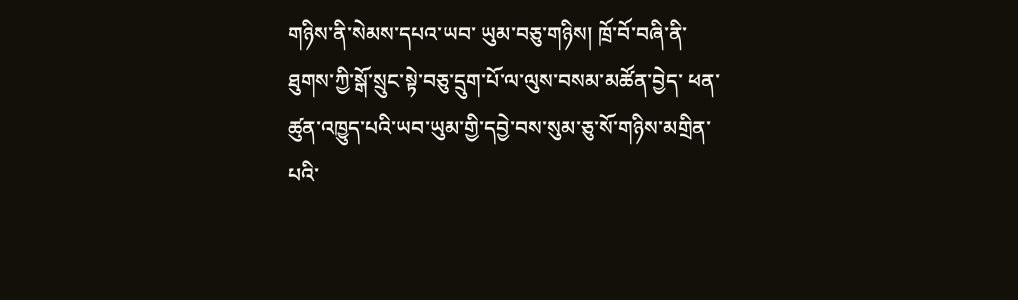གཉིས་ནི་སེམས་དཔའ་ཡབ་ ཡུམ་བཅུ་གཉིས། ཁྲོ་བོ་བཞི་ནི་ཐུགས་ཀྱི་སྒོ་སྲུང་སྟེ་བཅུ་དྲུག་པོ་ལ་ལུས་བསམ་མཚོན་བྱེད་ ཕན་ཚུན་འཁྱུད་པའི་ཡབ་ཡུམ་གྱི་དབྱེ་བས་སུམ་ཅུ་སོ་གཉིས་མགྲིན་པའི་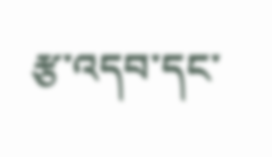རྩ་འདབ་དང་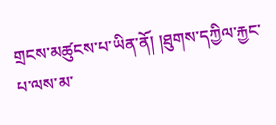གྲངས་མཚུངས་པ་ཡིན་ནོ། །ཐུགས་དཀྱིལ་རྐྱང་པ་ལས་མ་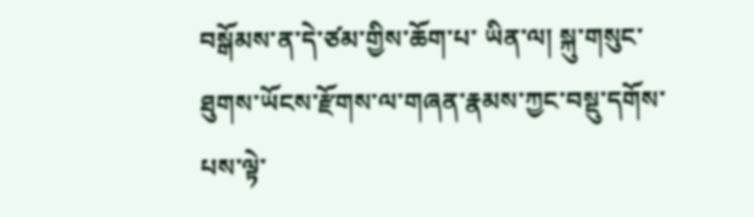བསྒོམས་ན་དེ་ཙམ་གྱིས་ཆོག་པ་ ཡིན་ལ། སྐུ་གསུང་ཐུགས་ཡོངས་རྫོགས་ལ་གཞན་རྣམས་ཀྱང་བསྡུ་དགོས་པས་ལྟེ་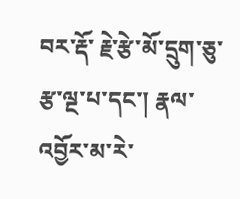བར་རྡོ་ རྗེ་རྩེ་མོ་དྲུག་ཅུ་རྩ་ལྔ་པ་དང་། རྣལ་འབྱོར་མ་རེ་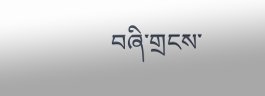བཞི་གྲངས་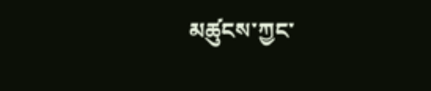མཚུངས་ཀྱང་